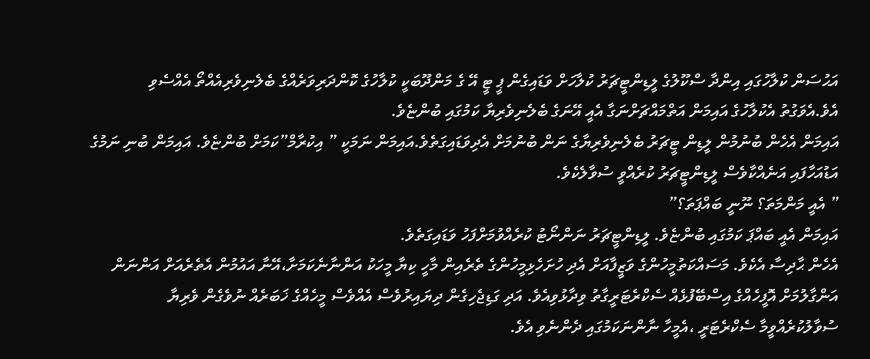އަޙުސަން ކުލާހުގައި އިންދާ ސްކޫލުގެ ލީޑިންޓީޗަރު ކުލާހަށް ވަޑައިގެން ޕީ ޓީ އޭ ގެ މަންދޫބަކީ ކުލާހުގެ ކޮންދަރިވަރެއްގެ ބެލެނިވެރިއެއްތޯ އެއްސެވި އެވެ.އެވަގުތު އެކުލާހުގެ އައިމަން އަތްމައްޗަށްނަގާ އެއީ އޭނަގެ ބެލެނިވެރިޔާ ކަމުގައި ބުންޏެވެ.
އައިމަން އެހެން ބުނުމުން ލީޑިން ޓީޗަރު ބެލެނިވެރިޔާގެ ނަން ބުނުމަށް އެދިވަޑައިގަތެވެ.އައިމަން ނަމަކީ ” އިކުރާމް”ކަމަށް ބުންޏެވެ. އައިމަން ބުނި ނަމުގެ އަޑުއަހާފައި އަނެއްކާވެސް ލީޑިންޓީޗަރު ކުރެއްވީ ސުވާލެކެވެ.
” އެއީ މަންމަތަ؟ ނޫނީ ބައްޕަތަ؟”
އައިމަން އެއީ ބައްޕަ ކަމުގައި ބުންޏެވެ. ލީޑިންޓީޗަރު ނަންނޯޓު ކުރެއްވުމަށްފަހު ވަޑައިގަތެވެ.
އެހެން ޙާދިސާ އެކެވެ. މަސައްކަތުމީހުންގެ ވަޒީފާއަށް އެދި ހުށަހެޅިމީހުންގެ ތެރެއިން މާހީ ކިޔާ މީހަކު އަންނާނެކަމަށާ،އޭނާ އައުމުން އެތެރެއަށް އަންނަން އަންގާލުމަށް އޮފީހެއްގެ އިސްބޭފުޅެއް ސެކްރެޓަރީގާތު ވިދާޅުވިއެވެ. އަދި ގަޑިޖެހިގެން ދިޔައިރުވެސް އެއްވެސް މީހެއްގެ ޚަބަރެއް ނުވެގެން ވެރިޔާ ސުވާލުކުރެއްވީމާ ސެކްރެޓަރީ ،އެމީހާ ނާންނަކަމުގައި ދެންނެވި އެވެ.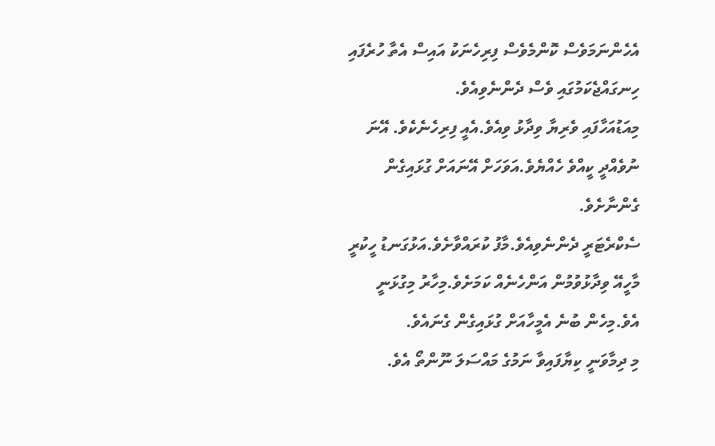އެހެންނަމަވެސް ކޮންމެވެސް ފިރިހެނަކު އައިސް އެތާ ހުރެފައި ހިނގައްޖެކަމުގައި ވެސް ދެންނެވިއެވެ.
މިއަޑުއަހާފައި ވެރިޔާ ވިދާޅު ވިއެވެ.އެއީ ފިރިހެނެކެވެ. އޭނަ ނުވެއްދީ ކީއްވެ ހެއްޔެވެ.އަވަހަށް އޭނައަށް ގުޅައިގެން ގެންނާށެވެ.
ސެކްރެޓަރީ ދެންނެވިއެވެ.މާފު ކުރައްވާށެވެ.އަޅުގަނޑު ހީކުރީ މާހީއޭ ވިދާޅުވުމުން އަންހެނެއް ކަމަށެވެ.މިހާރު މިގުޅަނީ އެވެ.މިހެން ބުނެ އެމީހާއަށް ގުޅައިގެން ގެނައެވެ.
މި ދިމާވަނީ ކިޔާފައިވާ ނަމުގެ މައްސަލަ ނޫންތޯ އެވެ.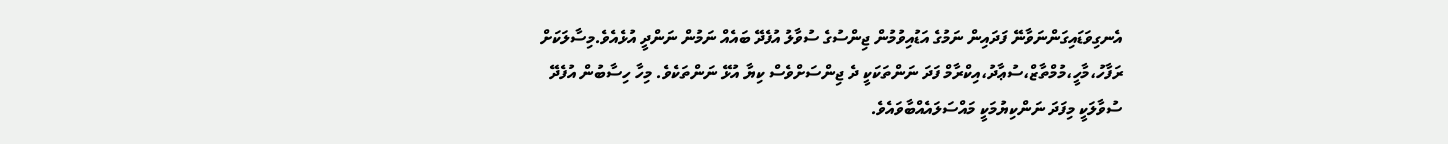އެނގިވަޑައިގަންނަވާނޭ ފަދައިން ނަމުގެ އަޑުއިވުމުން ޖިންސުގެ ސުވާލު އުފެދޭ ބައެއް ނަމުން ނަންދީ އުޅެއެވެ.މިސާލަކަށް ރަފާހު،މާހީ،މުމްތާޒް،ސުޢާދު،އިކްރާމް ފަދަ ނަންތަކަކީ ދެ ޖިންސަށްވެސް ކިޔާ އުޅޭ ނަންތަކެވެ. މިހާ ހިސާބުން އުފެދޭ ސުވާލަކީ މިފަދަ ނަންކިޔުމަކީ މައްސަލައެއްބާވައެވެ.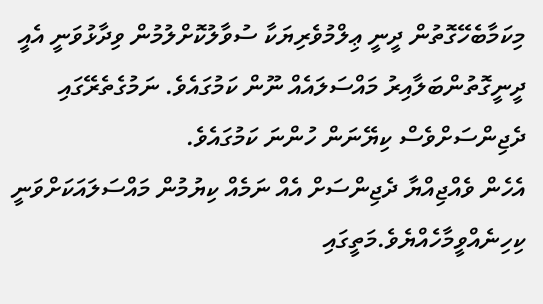މިކަމާބެހޭގޮތުން ދީނީ ޢިލްމުވެރިޔަކާ ސުވާލުކޮށްލުމުން ވިދާޅުވަނީ އެއީ ދީނީގޮތުންބަލާއިރު މައްސަލައެއް ނޫން ކަމުގައެވެ. ނަމުގެތެރޭގައި ދެޖިންސަށްވެސް ކިޔޭނަން ހުންނަ ކަމުގައެވެ.
އެހެން ވެއްޖިއްޔާ ދެޖިންސަށް އެއް ނަމެއް ކިޔުމުން މައްސަލައަކަށްވަނީ ކިހިނެއްވީމާހެއްޔެވެ.މަތީގައި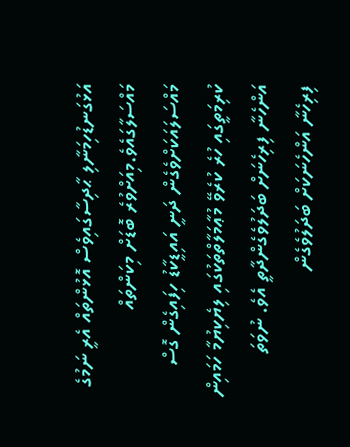އަޅުގަނޑުހިމަނާލި ޙާދިސާގައިވެސް އޮޅުންތައް އެރީ ނަމުގެ މައްސަލާގައެވެ.މިއަށްވުރެ ބޮޑަށް މިކަންތައް މައްސަލައަކަށްވެގެން ދަނީ އައިޑީކާޑު ހިފައިގެން ގޮސް ކުރިމަތީގައި ހުރެ ކުރެވޭ މުޢާމަލާތްތަކުގައި ލިޔެކިޔުމާ ހަމައިން އަންހެނާ ފިރިހެނަށް ބަދަލުވެގެންދާތީ އެވެ. ނުވަތަ ފިރިހެނާ އަންހެނަކަށް ބަދަލުވެގެން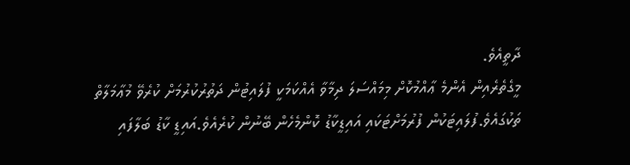ދާތީއެވެ.
މީގެތެރެއިން އެންމެ ޢާއްމުކޮށް މިމައްސަލަ ދިމާވާ އެއްކަމަކީ ފުލައިޓުން ދަތުރުކުރުމަށް ކުރެވޭ މުޢާމަލާތް ތަކުގައެވެ.ފުލައިޓަކުން ފުރުމަށްޓަކައި އައިޑީކާޑު ކޮންމެހެން ބޭނުން ކުރެއެވެ.އައިޑީ ކާޑު ބަލާފައި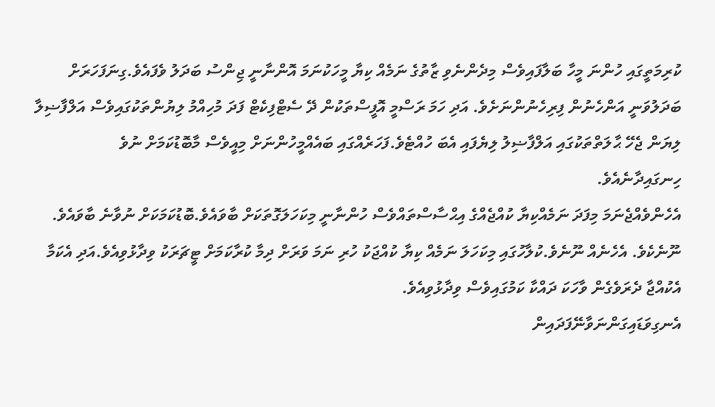ކުރިމަތީގައި ހުންނަ މީހާ ބަލާފައިވެސް މިދެންނެވި ޒާތުގެ ނަމެއް ކިޔާ މީހަކުނަމަ އޮންނާނީ ޖިންސު ބަދަލު ވެފައެވެ.ގިނަފަހަރަށް ބަދަލުވަނީ އަންހެނުން ފިރިހެނުންނަށެވެ. އަދި ހަމަ ރަސްމީ އޮފީސްތަކުން ދޭ ސެޓްފިކެޓް ފަދަ މުހިއްމު ލިޔުންތަކުގައިވެސް އަލްފާޟިލާ ލިޔަން ޖެހޭ ޙާލަތްތަކުގައި އަލްފާޟިލު ލިޔެފައި އެބަ ހުއްޓެވެ.ފަހަރެއްގައި ބައެއްމީހުންނަށް މިއީވެސް މާބޮޑުކަމަށް ނުވެ ހިނގައިދާނެއެވެ.
އެހެންވެއްޖެނަމަ މިފަދަ ނަމެއްކިޔާ ކުއްޖެއްގެ އިޙްސާސްތައްވެސް ހުންނާނީ މިކަހަލަގޮތަކަށް ބާވައެވެ.ބޮޑުކަމަކަށް ނުވާނެ ބާވައެވެ. ނޫނެކެވެ. އެހެނެއް ނޫނެވެ.ކުލާހުގައި މިކަހަލަ ނަމެއް ކިޔާ ކުއްޖަކު ހުރި ނަމަ ވަރަށް ދިމާ ކުރާކަމަށް ޓީޗަރަކު ވިދާޅުވިއެވެ.އަދި އެކަމާ އެކުއްޖާ ދެރަވެގެން ވާހަކަ ދައްކާ ކަމުގައިވެސް ވިދާޅުވިއެވެ.
އެނގިވަޑައިގަންނަވާނޭފަދައިން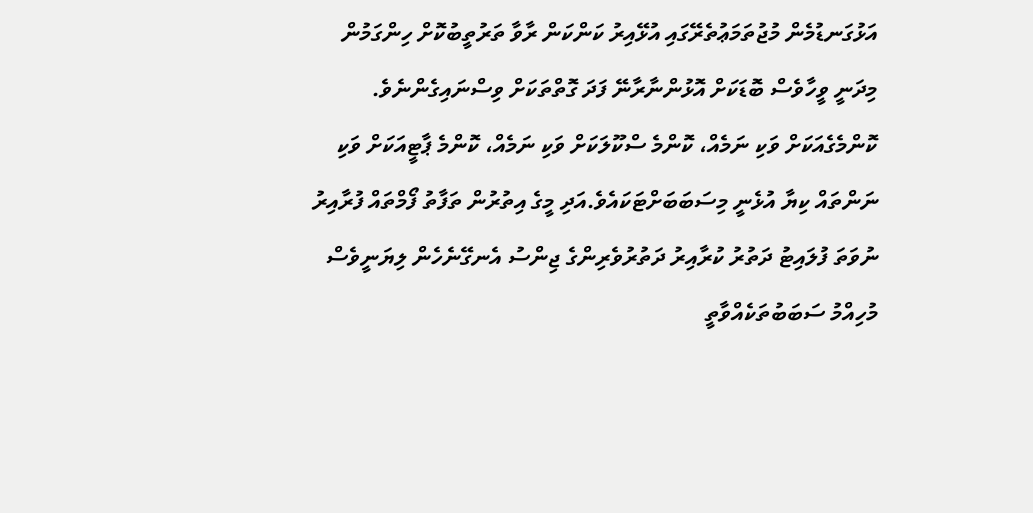އަޅުގަނޑުމެން މުޖުތަމަޢުތެރޭގައި އުޅޭއިރު ކަންކަން ރާވާ ތަރުތީބުކޮށް ހިންގަމުން މިދަނީ ވީހާވެސް ބޮޑަކަށް އޮޅުންނާރާނޭ ފަދަ ގޮތްތަކަށް ވިސްނައިގެންނެވެ. ކޮންމެގެއަކަށް ވަކި ނަމެއް، ކޮންމެ ސްކޫލަކަށް ވަކި ނަމެއް، ކޮންމެ ޕާޓީއަކަށް ވަކި ނަންތައް ކިޔާ އުޅެނީ މިސަބަބަށްޓަކައެވެ.އަދި މީގެ އިތުރުން ތަފާތު ފޯމްތައް ފުރާއިރު ނުވަތަ ފުލައިޓު ދަތުރު ކުރާއިރު ދަތުރުވެރިންގެ ޖިންސު އެނގޭނެހެން ލިޔަނީވެސް މުހިއްމު ސަބަބުތަކެއްވާތީ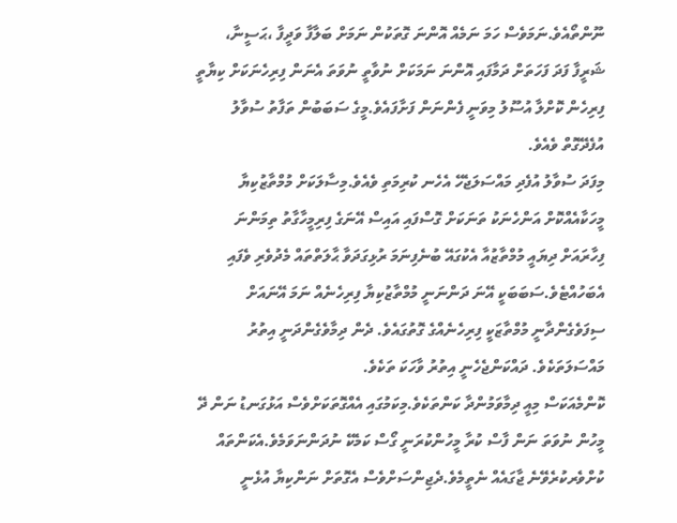ނޫންތޯއެވެ.ނަމަވެސް ހަމަ ނަމެއް އޮންނަ ގޮތަކުން ނަމަށް ބަލާފާ ވަދީފާ ،ޙަސީނާ، ޝަރީފާ ފަދަ ފަހަތަށް ދަމާފައި އޮންނަ ނަމަކަށް ނުވާތީ ނުވަތަ އެނަން ފިރިހެނަކަށް ކިޔާތީ ފިރިހެން ކޮށްލާ އުސޫލު މިވަނީ ފެންނަން ފަށާފައެވެ.މީގެ ސަބަބުން ތަފާތު ސުވާލު އުފެދޭގޮތް ވެއެވެ.
މިފަދަ ސުވާލު އުފެދި މައްސަލަޖެހޭ އެހެނ ކުރިމަތި ވެއެވެ.މިސާލަކަށް މުމްތާޒުކިޔާ މީހަކާއެއްކޮށް އަންހެނަކު ތަނަކަށް ގޮސްފައި އައިސް އޭނަގެ ފިރިމީހާގާތު ތިމަންނަ ފިހާރައަށް ދިޔައީ މުމްތާޒުއާ އެކުގައޭ ބުނެފިނަމަ ރުޅިގަދަވާ ޙާލަތްތައް މެދުވެރި ވެފައި އެބަހުއްޓެވެ.ސަބަބަކީ އޭނަ ދަންނަނީ މުމްތާޒުކިޔާ ފިރިހެނެއް ނަމަ އޭނައަށް ސިފަވެގެންދާނީ މުމްތާޒަކީ ފިރިހެނެއްގެ ގޮތުގައެވެ. ދެން ދިމާވެގެންދަނީ އިތުރު މައްސަލަތަކެވެ. ދައްކަންޖެހެނީ އިތުރު ވާހަކަ ތަކެވެ.
ކޮންމެއަކަސް މިއީ ދިމާވަމުންދާ ކަންތަކެވެ.މިކަމުގައި އެއްގޮތަކަށްވެސް އަޅުގަނޑު ނަން ދޭ މީހުން ނުވަތަ ނަން ފާސް ކުރާ މީހުންކުރަނީ ގޯސް ކަމެކޭ ނުދަންނަވަމެވެ.އެކަންތައް ކުށްވެރކުރެވޭނެ ޖާގައެއް ނެތީމެވެ.ދެޖިންސަށްވެސް އެގޮތަށް ނަންކިޔާ އުޅެނީ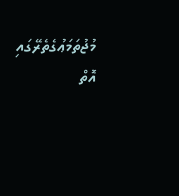މުޖުތަމަޢުގެތެރޭގައި އޮތް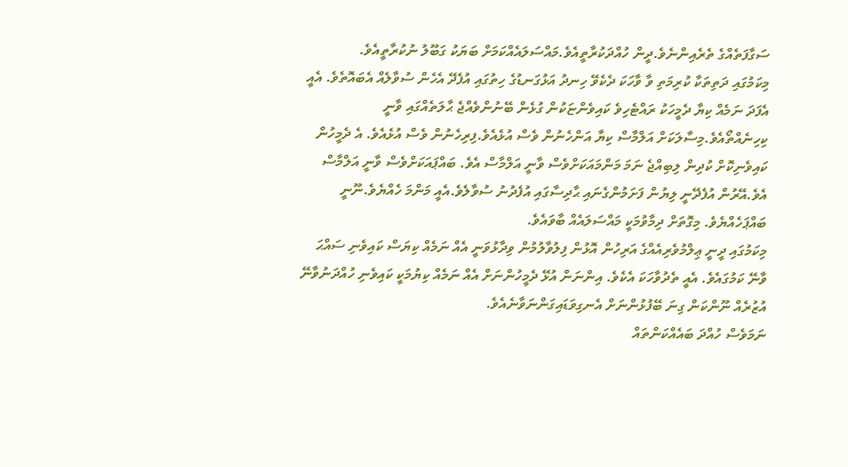ސަގާފަތެއްގެ ތެރެއިންނެވެ.ދީން ހުއްދަކުރާތީއެވެ.މައްސަލައެއްކަމަށް ބަޔަކު ގަބޫލު ނުކުރާތީއެވެ.
މިކަމުގައި ދަތިތަކާ ކުރިމަތި ވާ ވާހަކަ ދެކެވޭ ހިނދު އަޅުގަނޑުގެ ހިތުގައި އުފެދޭ އެހެން ސުވާލެއް އެބައޮތެވެ. އެއީ އެފަދަ ނަމެއް ކިޔާ ދެމީހަކު ރައްޓެހިވެ ކައިވެންޏަކުން ގުޅެން ބޭނުންވެއްޖެ ޙާލަތެއްގައި ވާނީ ކިހިނެއްތޯއެވެ.މިސާލަކަށް އަލްމާސް ކިޔާ އަންހެނުން ވެސް އުޅެއެވެ.ފިރިހެނުން ވެސް އުޅެއެވެ. އެ ދެމީހުން ކައިވެނިކޮށް ކުދިން ލިބިއްޖެ ނަމަ މަންމައަކަށްވެސް ވާނީ އަލްމާސް އެވެ. ބައްޕައަކަށްވެސް ވާނީ އަލްމާސް އެވެ.އޭރުން އުފެދޭނީ ލިޔުން ފަށަމުންގެނައި ޙާދިސާގައި އުފެދުނު ސުވާލެވެ.އެއީ މަންމަ ހެއްޔެވެ.ނޫނީ ބައްޕަހެއްޔެވެ. މިގޮތަށް ދިމާވުމަކީ މައްސަލައެއް ބާވައެވެ.
މިކަމުގައި ދީނީ ޢިލްމުވެރިއެއްގެ އަރިހުން އޮޅުން ފިލުވާލުމުން ވިދާޅުވަނީ އެއް ނަމެއް ކިޔަސް ކައިވެނި ސައްޙަ ވާނޭ ކަމުގައެވެ. އެއީ ތެދުވާހަކަ އެކެވެ. އިންނަން އުޅޭ ދެމީހުންނަށް އެއް ނަމެއް ކިޔުމަކީ ކައިވެނި ހުއްދަނުވާނޭ އުޒުރެއް ނޫންކަން ގިނަ ބޭފުޅުންނަށް އެނގިވަޑައިގަންނަވާނެއެވެ.
ނަމަވެސް ހުއްދަ ބައެއްކަންތައް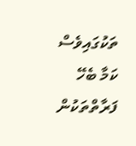ތަކުގައިވެސް ކަމާ ބެހޭ ފަރާތްތަކުން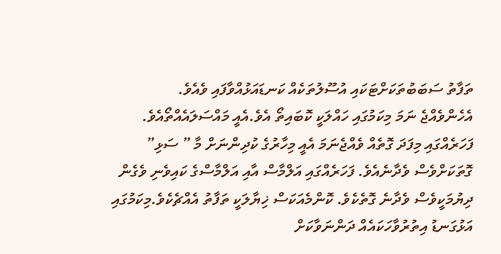ތަފާތު ސަބަބުތަކަށްޓަކައި އުސޫލުތަކެއް ކަނޑައަޅުއްވާފައި ވެއެވެ.
އެހެންވެއްޖެ ނަމަ މިކަމުގައި ހައްލަކީ ކޮބައިތޯ އެވެ.އެއީ މައްސަލައެއްތޯއެވެ. ފަހަރެއްގައި މިފަދަ ގޮތެއް ވެއްޖެނަމަ އެއީ މިހާރުގެ ކުދިންނަށް މާ ” ސަޅި” ގޮތަކަށްވެސް ވެދާނެއެވެ. ފަހަރެއްގައި އަލްމާސް އާއި އަލްމާސްގެ ކައިވެނި ވެގެން ދިޔުމަކީވެސް ވެދާނެ ގޮތެކެވެ. ކޮންމެއަކަސް ޚިޔާލަކީ ތަފާތު އެއްޗެކެވެ.މިކަމުގައި އަޅުގަނޑު އިތުރުވާހަކައެއް ދަންނަވާކަށް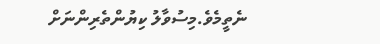ނެތީމެވެ.މިސުވާލު ކިޔުންތެރިންނަށް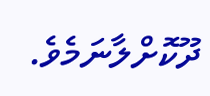ދޫކޮށްލާނަމެވެ.